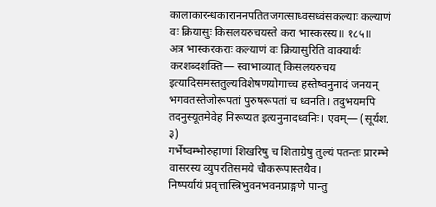कालाकारन्धकाराननपतितजगत्साध्वसध्वंसकल्याः कल्याणं वः क्रियासुः किसलयरुचयस्ते करा भास्करस्य॥ १८५॥
अत्र भास्करकराः कल्याणं वः क्रियासुरिति वाक्यार्थः करशब्दशक्ति— स्वाभाव्यात् किसलयरुचय इत्यादिसमस्ततुल्यविशेषणयोगाच्च हस्तेष्वनुनादं जनयन् भगवतस्तेजोरूपतां पुरुषरूपतां च ध्वनति। तदुभयमपि तदनुस्यूतमेवेह निरूप्यत इत्यनुनादध्वनिः। एवम्— (सूर्यश. ३)
गर्भेष्वम्भोरुहाणां शिखरिषु च शिताग्रेषु तुल्यं पतन्तः प्रारम्भे वासरस्य व्युपरतिसमये चौकरूपास्तथैव।
निष्पर्यायं प्रवृत्तास्त्रिभुवनभवनप्राङ्गणे पान्तु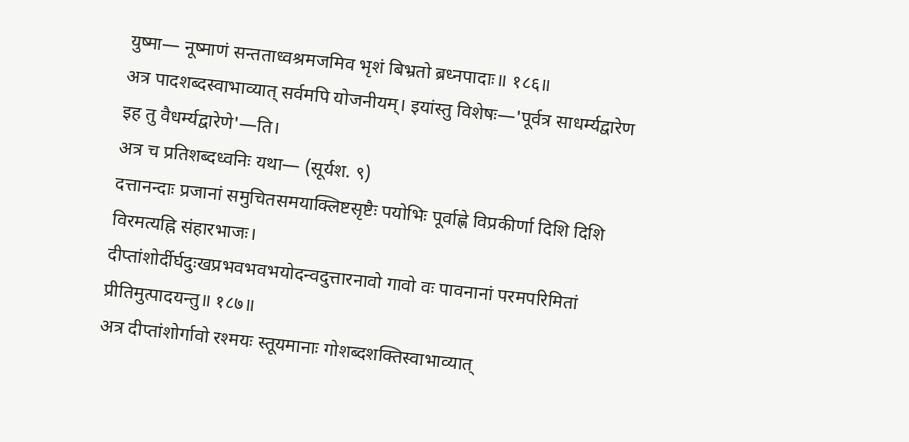युष्मा— नूष्माणं सन्तताध्वश्रमजमिव भृशं बिभ्रतो ब्रध्नपादाः॥ १८६॥
अत्र पादशब्दस्वाभाव्यात् सर्वमपि योजनीयम्। इयांस्तु विशेषः—'पूर्वत्र साधर्म्यद्वारेण इह तु वैधर्म्यद्वारेणे'—ति।
अत्र च प्रतिशब्दध्वनिः यथा— (सूर्यश. ९)
दत्तानन्दाः प्रजानां समुचितसमयाक्लिष्टसृष्टैः पयोभिः पूर्वाह्णे विप्रकीर्णा दिशि दिशि विरमत्यह्नि संहारभाजः।
दीप्तांशोर्दीर्घदुःखप्रभवभवभयोदन्वदुत्तारनावो गावो वः पावनानां परमपरिमितां प्रीतिमुत्पादयन्तु॥ १८७॥
अत्र दीप्तांशोर्गावो रश्मयः स्तूयमानाः गोशब्दशक्तिस्वाभाव्यात्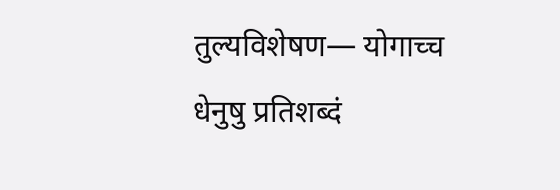तुल्यविशेषण— योगाच्च धेनुषु प्रतिशब्दं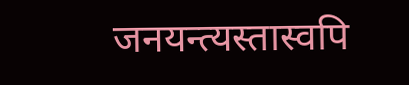जनयन्त्यस्तास्वपि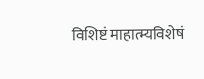विशिष्टं माहात्म्यविशेषं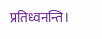प्रतिध्वनन्ति।